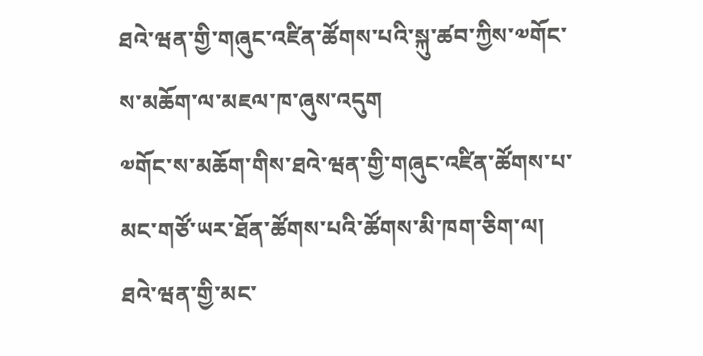ཐའེ་ཝན་གྱི་གཞུང་འཛིན་ཚོགས་པའི་སྐུ་ཚབ་ཀྱིས་༧གོང་ས་མཆོག་ལ་མཇལ་ཁ་ཞུས་འདུག
༧གོང་ས་མཆོག་གིས་ཐའེ་ཝན་གྱི་གཞུང་འཛིན་ཚོགས་པ་མང་གཙོ་ཡར་ཐོན་ཚོགས་པའི་ཚོགས་མི་ཁག་ཅིག་ལ། ཐའེ་ཝན་གྱི་མང་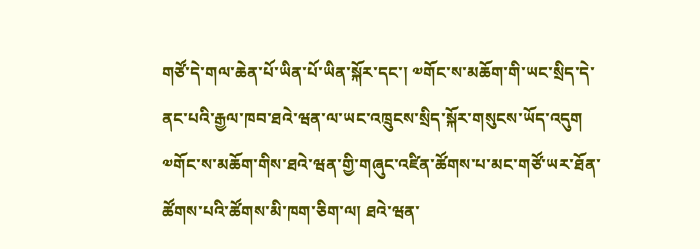གཙོ་དེ་གལ་ཆེན་པོ་ཡིན་པོ་ཡིན་སྐོར་དང་། ༧གོང་ས་མཆོག་གི་ཡང་སྲིད་དེ་ནང་པའི་རྒྱལ་ཁབ་ཐའེ་ཝན་ལ་ཡང་འཁྲུངས་སྲིད་སྐོར་གསུངས་ཡོད་འདུག
༧གོང་ས་མཆོག་གིས་ཐའེ་ཝན་གྱི་གཞུང་འཛིན་ཚོགས་པ་མང་གཙོ་ཡར་ཐོན་ཚོགས་པའི་ཚོགས་མི་ཁག་ཅིག་ལ། ཐའེ་ཝན་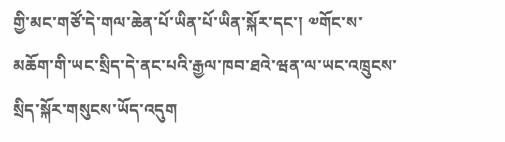གྱི་མང་གཙོ་དེ་གལ་ཆེན་པོ་ཡིན་པོ་ཡིན་སྐོར་དང་། ༧གོང་ས་མཆོག་གི་ཡང་སྲིད་དེ་ནང་པའི་རྒྱལ་ཁབ་ཐའེ་ཝན་ལ་ཡང་འཁྲུངས་སྲིད་སྐོར་གསུངས་ཡོད་འདུག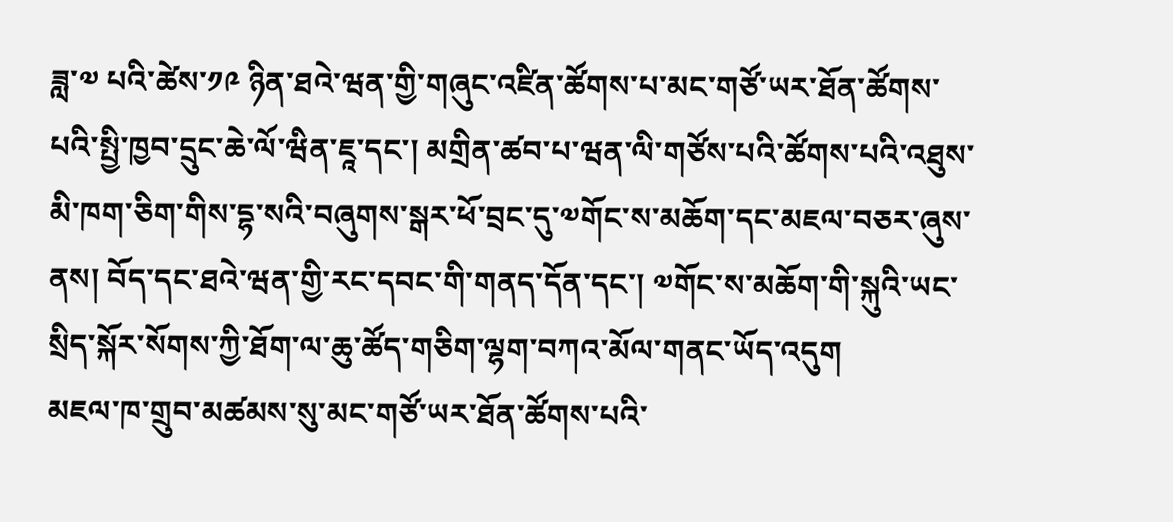ཟླ་༧ པའི་ཚེས་༡༩ ཉིན་ཐའེ་ཝན་གྱི་གཞུང་འཛིན་ཚོགས་པ་མང་གཙོ་ཡར་ཐོན་ཚོགས་པའི་སྤྱི་ཁྱབ་དྲུང་ཆེ་ལོ་ཝིན་ཇཱ་དང་། མགྲིན་ཚབ་པ་ཝན་ལི་གཙོས་པའི་ཚོགས་པའི་འཐུས་མི་ཁག་ཅིག་གིས་དྷ་སའི་བཞུགས་སྒར་ཕོ་བྲང་དུ་༧གོང་ས་མཆོག་དང་མཇལ་བཅར་ཞུས་ནས། བོད་དང་ཐའེ་ཝན་གྱི་རང་དབང་གི་གནད་དོན་དང་། ༧གོང་ས་མཆོག་གི་སྐུའི་ཡང་སྲིད་སྐོར་སོགས་ཀྱི་ཐོག་ལ་ཆུ་ཚོད་གཅིག་ལྷག་བཀའ་མོལ་གནང་ཡོད་འདུག
མཇལ་ཁ་གྲུབ་མཚམས་སུ་མང་གཙོ་ཡར་ཐོན་ཚོགས་པའི་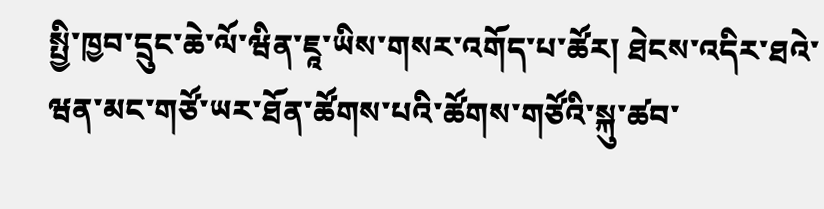སྤྱི་ཁྱབ་དྲུང་ཆེ་ལོ་ཝིན་ཇཱ་ཡིས་གསར་འགོད་པ་ཚོར། ཐེངས་འདིར་ཐའེ་ཝན་མང་གཙོ་ཡར་ཐོན་ཚོགས་པའི་ཚོགས་གཙོའི་སྐུ་ཚབ་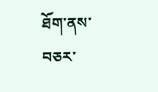ཐོག་ནས་བཅར་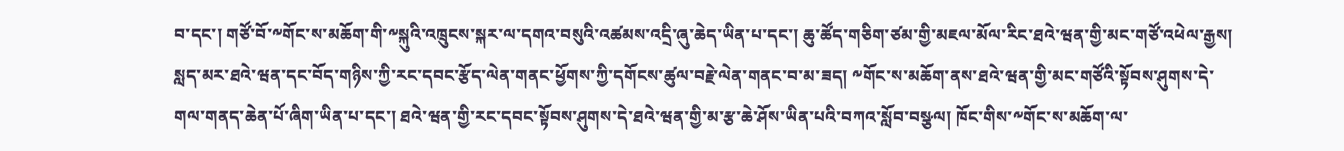བ་དང་། གཙོ་བོ་༸གོང་ས་མཆོག་གི་༸སྐུའི་འཁྲུངས་སྐར་ལ་དགའ་བསུའི་འཚམས་འདྲི་ཞུ་ཆེད་ཡིན་པ་དང་། ཆུ་ཚོད་གཅིག་ཙམ་གྱི་མཇལ་མོལ་རིང་ཐའེ་ཝན་གྱི་མང་གཙོ་འཕེལ་རྒྱས། སླད་མར་ཐའེ་ཝན་དང་བོད་གཉིས་ཀྱི་རང་དབང་རྩོད་ལེན་གནང་ཕྱོགས་ཀྱི་དགོངས་ཚུལ་བརྗེ་ལེན་གནང་བ་མ་ཟད། ༸གོང་ས་མཆོག་ནས་ཐའེ་ཝན་གྱི་མང་གཙོའི་སྟོབས་ཤུགས་དེ་གལ་གནད་ཆེན་པོ་ཞིག་ཡིན་པ་དང་། ཐའེ་ཝན་གྱི་རང་དབང་སྟོབས་ཤུགས་དེ་ཐའེ་ཝན་གྱི་མ་རྩ་ཆེ་ཤོས་ཡིན་པའི་བཀའ་སློབ་བསྩལ། ཁོང་གིས་༸གོང་ས་མཆོག་ལ་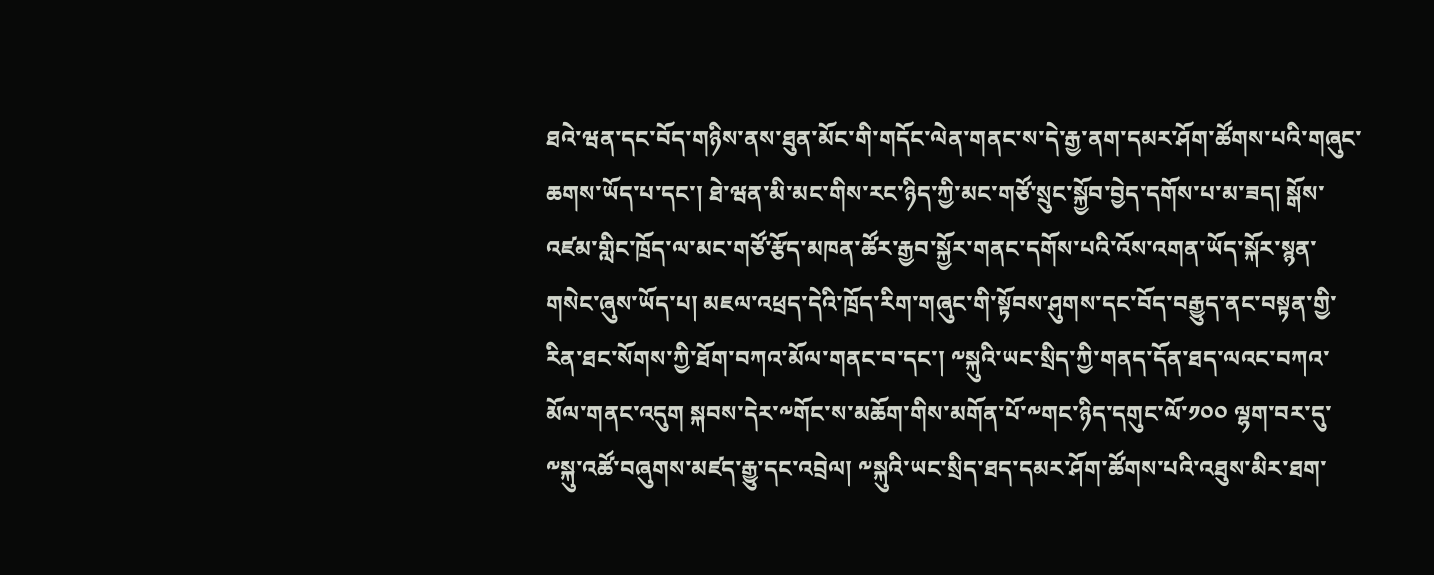ཐའེ་ཝན་དང་བོད་གཉིས་ནས་ཐུན་མོང་གི་གདོང་ལེན་གནང་ས་དེ་རྒྱ་ནག་དམར་ཤོག་ཚོགས་པའི་གཞུང་ཆགས་ཡོད་པ་དང་། ཐེ་ཝན་མི་མང་གིས་རང་ཉིད་ཀྱི་མང་གཙོ་སྲུང་སྐྱོབ་བྱེད་དགོས་པ་མ་ཟད། སྒོས་འཛམ་གླིང་ཁྲོད་ལ་མང་གཙོ་རྩོད་མཁན་ཚོར་རྒྱབ་སྐྱོར་གནང་དགོས་པའི་འོས་འགན་ཡོད་སྐོར་སྙན་གསེང་ཞུས་ཡོད་པ། མཇལ་འཕྲད་དེའི་ཁྲོད་རིག་གཞུང་གི་སྟོབས་ཤུགས་དང་བོད་བརྒྱུད་ནང་བསྟན་གྱི་རིན་ཐང་སོགས་ཀྱི་ཐོག་བཀའ་མོལ་གནང་བ་དང་། ༸སྐུའི་ཡང་སྲིད་ཀྱི་གནད་དོན་ཐད་ལའང་བཀའ་མོལ་གནང་འདུག སྐབས་དེར་༸གོང་ས་མཆོག་གིས་མགོན་པོ་༸གང་ཉིད་དགུང་ལོ་༡༠༠ ལྷག་བར་དུ་༸སྐུ་འཚོ་བཞུགས་མཛད་རྒྱུ་དང་འབྲེལ། ༸སྐུའི་ཡང་སྲིད་ཐད་དམར་ཤོག་ཚོགས་པའི་འཐུས་མིར་ཐག་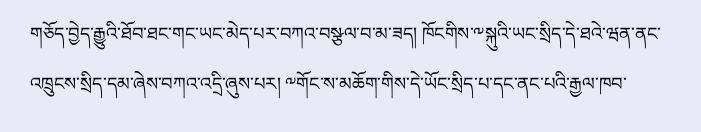གཅོད་བྱེད་རྒྱུའི་ཐོབ་ཐང་གང་ཡང་མེད་པར་བཀའ་བསྩལ་བ་མ་ཟད། ཁོངགིས་༸སྐུའི་ཡང་སྲིད་དེ་ཐའེ་ཝན་ནང་འཁྲུངས་སྲིད་དམ་ཞེས་བཀའ་འདྲི་ཞུས་པར། ༸གོང་ས་མཆོག་གིས་དེ་ཡོང་སྲིད་པ་དང་ནང་པའི་རྒྱལ་ཁབ་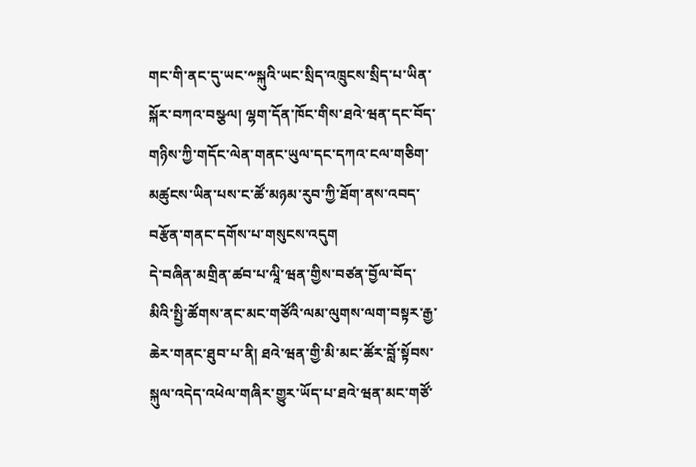གང་གི་ནང་དུ་ཡང་༸སྐུའི་ཡང་སྲིད་འཁྲུངས་སྲིད་པ་ཡིན་སྐོར་བཀའ་བསྩལ། ལྷག་དོན་ཁོང་གིས་ཐའེ་ཝན་དང་བོད་གཉིས་ཀྱི་གདོང་ལེན་གནང་ཡུལ་དང་དཀའ་ངལ་གཅིག་མཚུངས་ཡིན་པས་ང་ཚོ་མཉམ་རུབ་ཀྱི་ཐོག་ནས་འབད་བརྩོན་གནང་དགོས་པ་གསུངས་འདུག
དེ་བཞིན་མགྲིན་ཚབ་པ་ལཱི་ཝན་གྱིས་བཙན་བྱོལ་བོད་མིའི་སྤྱི་ཚོགས་ནང་མང་གཙོའི་ལམ་ལུགས་ལག་བསྟར་རྒྱ་ཆེར་གནང་ཐུབ་པ་ནི། ཐའེ་ཝན་གྱི་མི་མང་ཚོར་བློ་སྟོབས་སྐུལ་འདེད་འཕེལ་གཞིར་གྱུར་ཡོད་པ་ཐའེ་ཝན་མང་གཙོ་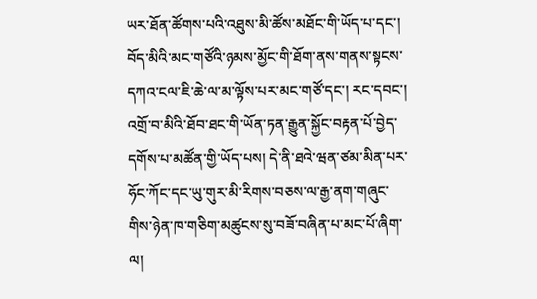ཡར་ཐོན་ཚོགས་པའི་འཐུས་མི་ཚོས་མཐོང་གི་ཡོད་པ་དང་། བོད་མིའི་མང་གཙོའི་ཉམས་མྱོང་གི་ཐོག་ནས་གནས་སྟངས་དཀའ་ངལ་ཇི་ཆེ་ལ་མ་ལྟོས་པར་མང་གཙོ་དང་། རང་དབང་། འགྲོ་བ་མིའི་ཐོབ་ཐང་གི་ཡོན་ཏན་རྒྱུན་སྐྱོང་བརྟན་པོ་བྱེད་དགོས་པ་མཚོན་གྱི་ཡོད་པས། དེ་ནི་ཐའེ་ཝན་ཙམ་མིན་པར་ཧོང་ཀོང་དང་ཡུ་གུར་མི་རིགས་བཅས་ལ་རྒྱ་ནག་གཞུང་གིས་ཉེན་ཁ་གཅིག་མཚུངས་སུ་བཟོ་བཞིན་པ་མང་པོ་ཞིག་ལ།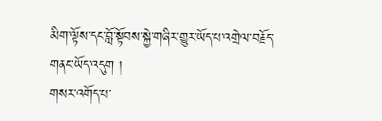མིག་ལྟོས་དང་བློ་སྟོབས་སྐྱེ་གཞིར་གྱུར་ཡོད་པ་འགྲེལ་བརྗོད་གནང་ཡོད་འདུག །
གསར་འགོད་པ་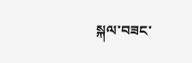སྐལ་བཟང་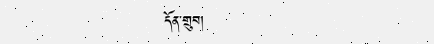དོན་གྲུབ།